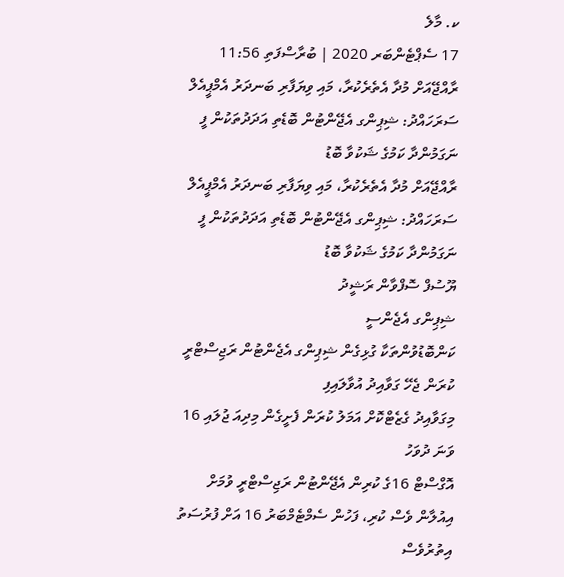ކ. މާލެ
17 ސެޕްޓެންބަރ 2020 | ބުރާސްފަތި 11:56
ރާއްޖޭއަށް މުދާ އެތެރެކުރާ، މައި ވިޔަފާރި ބަނދަރު އެމްޕީއެލް ސަރަހައްދު: ޝިޕިންގ އެޖޭންޓުން ބޮޑެތި އަދަދުތަކުން ފީ ނަގަމުންދާ ކަމުގެ ޝަކުވާ ބޮޑު
ރާއްޖޭއަށް މުދާ އެތެރެކުރާ، މައި ވިޔަފާރި ބަނދަރު އެމްޕީއެލް ސަރަހައްދު: ޝިޕިންގ އެޖޭންޓުން ބޮޑެތި އަދަދުތަކުން ފީ ނަގަމުންދާ ކަމުގެ ޝަކުވާ ބޮޑު
ޔޫސުފް ސޮފްވާން ރަޝީދު
ޝިޕިންގ އެޖެންސީ
ކަންބޮޑުވުންތަކާ ގުޅިގެން ޝިޕިންގ އެޖެންޓުން ރަޖިސްޓްރީ ކުރަން ޖެހޭ ގަވާއިދު އުވާލައިފި
މިގަވާއިދު ގެޒެޓްކޮށް އަމަލު ކުރަން ފެށީގެން މިދިއަ ޖުލައި 16 ވަނަ ދުވަހު
އޮގްސްޓް 16ގެ ކުރިން އެޖޭންޓުން ރަޖިސްޓްރީ ވުމަށް އިއުލާން ވެސް ކުރި، ފަހުން ސެމްޓެމްބަރު 16 އަށް ފުރުސަތު އިތުރުވެސް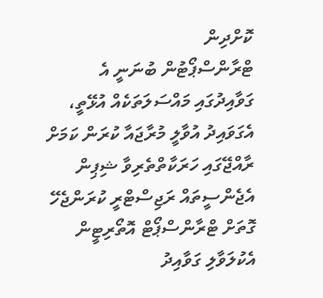ކޮށްދިން
ޓްރާންސްޕޯޓުން ބުނަނީ އެ ގަވާއިދުގައި މައްސަލަތަކެއް އުޅޭތީ، އެގަވައިދު އުވާލީ މުރާޖައާ ކުރަން ކަމަށް
ރާއްޖޭގައި ހަރަކާތްތެރިވާ ޝިޕިން އެޖެންސީތައް ރަޖިސްޓްރީ ކުރަންޖެހޭ ގޮތަށް ޓްރާންސްޕޯޓް އޮތޯރިޓީން އެކުލަވާލި ގަވާއިދު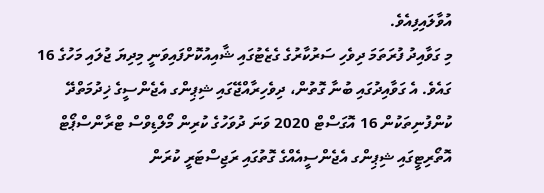އުވާލައިފިއެވެ.
މި ގަވާއިދު ފުރަތަމަ ދިވެހި ސަރުކާރުގެ ގެޒެޓުގައި ޝާއިއުކޮށްފައިވަނީ މިދިޔަ ޖުލައި މަހުގެ 16 ގައެވެ. އެ ގަވާއިދުގައި ބުނާ ގޮތުން، ދިވެހިރާއްޖޭގައި ޝިޕިންގ އެޖެންސީގެ ޚިދުމަތްދޭ ކުންފުނިތަކުން 16 އޮގަސްޓް 2020 ވަނަ ދުވަހުގެ ކުރިން މޯލްޑިވްސް ޓްރާންސްޕޯޓް އޮތޯރިޓީގައި ޝިޕިންގ އެޖެންސީއެއްގެ ގޮތުގައި ރަޖިސްޓަރީ ކުރަން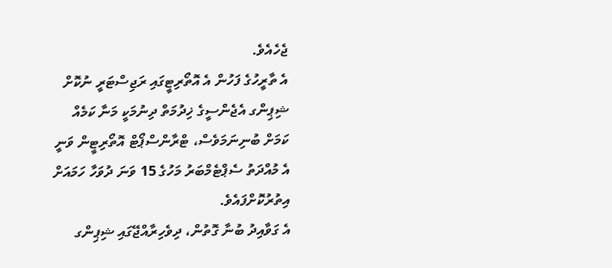ޖެހެއެވެ.
އެ ތާރީހުގެ ފަހުން އެ އޮތޯރިޓީގައި ރަޖިސްޓަރީ ނުކޮށް ޝިޕިންގ އެޖެންސީގެ ޚިދުމަތް ދިނުމަކީ މަނާ ކަމެއް ކަމަށް ބުނިނަމަވެސް، ޓްރާންސްޕޯޓް އޮތޯރިޓީން ވަނީ އެ މުއްދަތު ސެޕްޓެމްބަރު މަހުގެ 15 ވަނަ ދުވަހާ ހަމައަށް އިތުރުކޮށްފައެވެ.
އެ ގަވާއިދު ބުނާ ގޮތުން، ދިވެހިރާއްޖޭގައި ޝިޕިންގ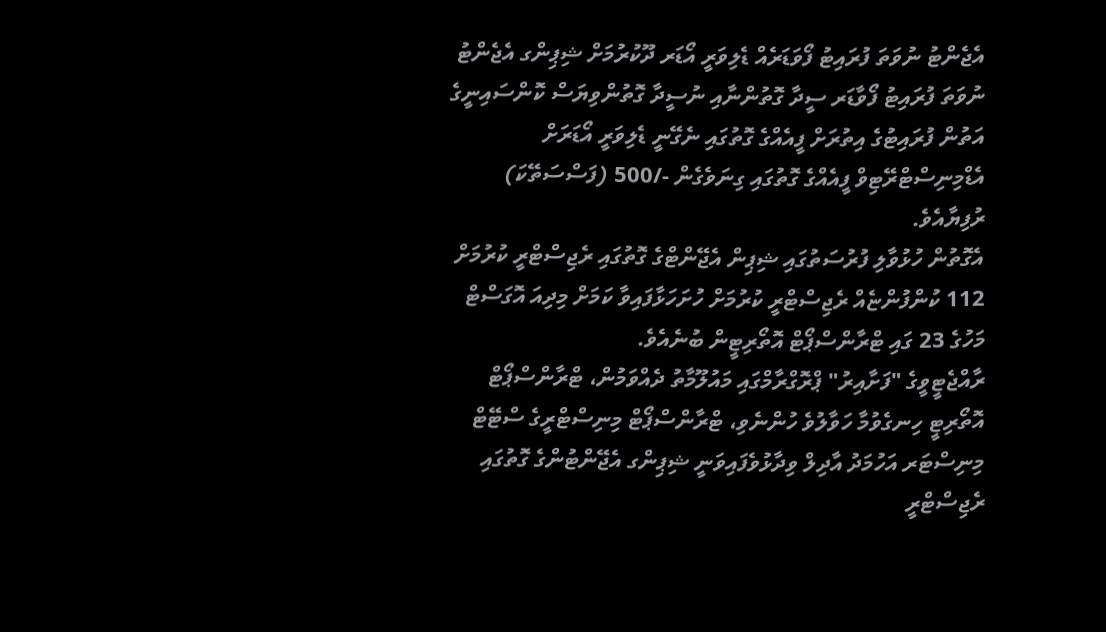އެޖެންޓު ނުވަތަ ފުރައިޓު ފޯވަޑަރެއް ޑެލިވަރީ އޯޑަރ ދޫކުރުމަށް ޝިޕިންގ އެޖެންޓު ނުވަތަ ފުރައިޓު ފޯވާޑަރ ސީދާ ގޮތުންނާއި ނުސީދާ ގޮތުންވިޔަސް ކޮންސައިނީގެ އަތުން ފުރައިޓުގެ އިތުރަށް ފީއެއްގެ ގޮތުގައި ނެގޭނީ ޑެލިވަރީ އޯޑަރަށް އެޑްމިނިސްޓްރޭޓިވް ފީއެއްގެ ގޮތުގައި ގިނަވެގެން -/500 (ފަސްސަތޭކަ) ރުފިޔާއެވެ.
އެގޮތުން ހުޅުވާލި ފުރުސަތުގައި ޝިޕިން އެޖޭންޓްގެ ގޮތުގައި ރެޖިސްޓްރީ ކުރުމަށް 112 ކުންފުންޏެއް ރެޖިސްޓްރީ ކުރުމަށް ހުށަހަޅާފައިވާ ކަމަށް މިދިއަ އޮގަސްޓް މަހުގެ 23 ގައި ޓްރާންސްޕޯޓް އޮތޯރިޓީން ބުނެއެވެ.
ރާއްޖެޓީވީގެ "ފަށާއިރު" ޕްރޮގްރާމްގައި މައުލޫމާތު ދެއްވަމުން، ޓްރާންސްޕޯޓް އޮތޯރިޓީ ހިނގެވުމާ ހަވާލުވެ ހުންނެވި، ޓްރާންސްޕޯޓް މިނިސްޓްރީގެ ސްޓޭޓް މިނިސްޓަރ އަހުމަދު އާދިލް ވިދާޅުވެފައިވަނީ ޝިޕިންގ އެޖޭންޓުންގެ ގޮތުގައި ރެޖިސްޓްރީ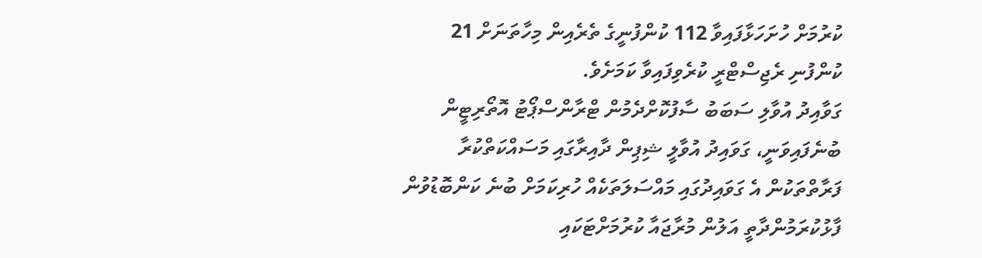ކުރުމަށް ހުށަހަޅާފައިވާ 112 ކުންފުނީގެ ތެރެއިން މިހާތަނަށް 21 ކުންފުނި ރެޖިސްޓްރީ ކުރެވިފައިވާ ކަމަށެވެ.
ގަވާއިދު އުވާލި ސަބަބު ސާފުކޮށްދެމުން ޓްރާންސްޕޯޓު އޮތޯރިޓީން ބުނެފައިވަނީ، ގަވައިދު އުވާލީ ޝިޕިން ދާއިރާގައި މަސައްކަތްކުރާ ފަރާތްތަކުން އެ ގަވައިދުގައި މައްސަލަތަކެއް ހުރިކަމަށް ބުނެ ކަންބޮޑުވުން ފާޅުކުރަމުންދާތީ އަލުން މުރާޖައާ ކުރުމަށްޓަކައި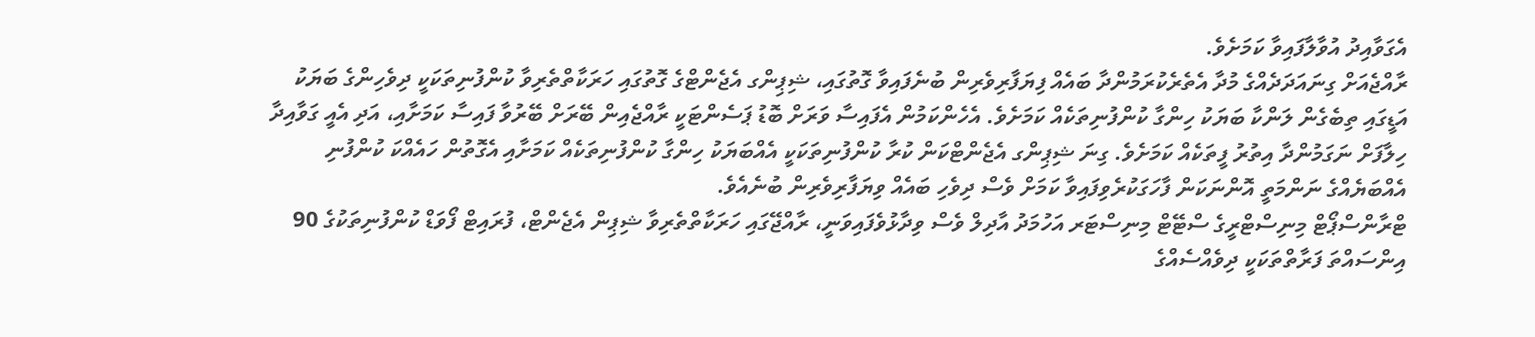އެގަވާއިދު އުވާލާފައިވާ ކަމަށެވެ.
ރާއްޖެއަށް ގިނައަދަދެއްގެ މުދާ އެތެރެކުރަމުންދާ ބައެއް ފިޔަފާރިވެރިން ބުނެފައިވާ ގޮތުގައި، ޝިޕިންގ އެޖެންޓްގެ ގޮތުގައި ހަރަކާތްތެރިވާ ކުންފުނިތަކަކީ ދިވެހިންގެ ބަޔަކު އަޑީގައި ތިބެގެން ލަންކާ ބަޔަކު ހިންގާ ކުންފުނިތަކެއް ކަމަށެވެ. އެހެންކަމުން އެފައިސާ ވަރަށް ބޮޑު ޕަސެންޓަކީ ރާއްޖެއިން ބޭރަށް ބޭރުވާ ފައިސާ ކަމަށާއި، އަދި އެއީ ގަވާއިދާ ހިލާފަށް ނަގަމުންދާ އިތުރު ފީތަކެއް ކަމަށެވެ. ގިނަ ޝިޕިންގ އެޖެންޓްކަން ކުރާ ކުންފުނިތަކަކީ އެއްބަޔަކު ހިންގާ ކުންފުނިތަކެއް ކަމަށާއި އެގޮތުން ހައެއްކަ ކުންފުނި އެއްބަޔެއްގެ ނަންމަތީ އޮންނަކަން ފާހަގަކުރެވިފައިވާ ކަމަށް ވެސް ދިވެހި ބައެއް ވިޔަފާރިވެރިން ބުނެއެވެ.
ޓްރާންސްޕޯޓް މިނިސްޓްރީގެ ސްޓޭޓް މިނިސްޓަރ އަހުމަދު އާދިލް ވެސް ވިދާޅުވެފައިވަނީ، ރާއްޖޭގައި ހަރަކާތްތެރިވާ ޝިޕިން އެޖެންޓް، ފުރައިޓް ފޯވަޑް ކުންފުނިތަކުގެ 90 އިންސައްތަ ފަރާތްތަކަކީ ދިވެއްސެއްގެ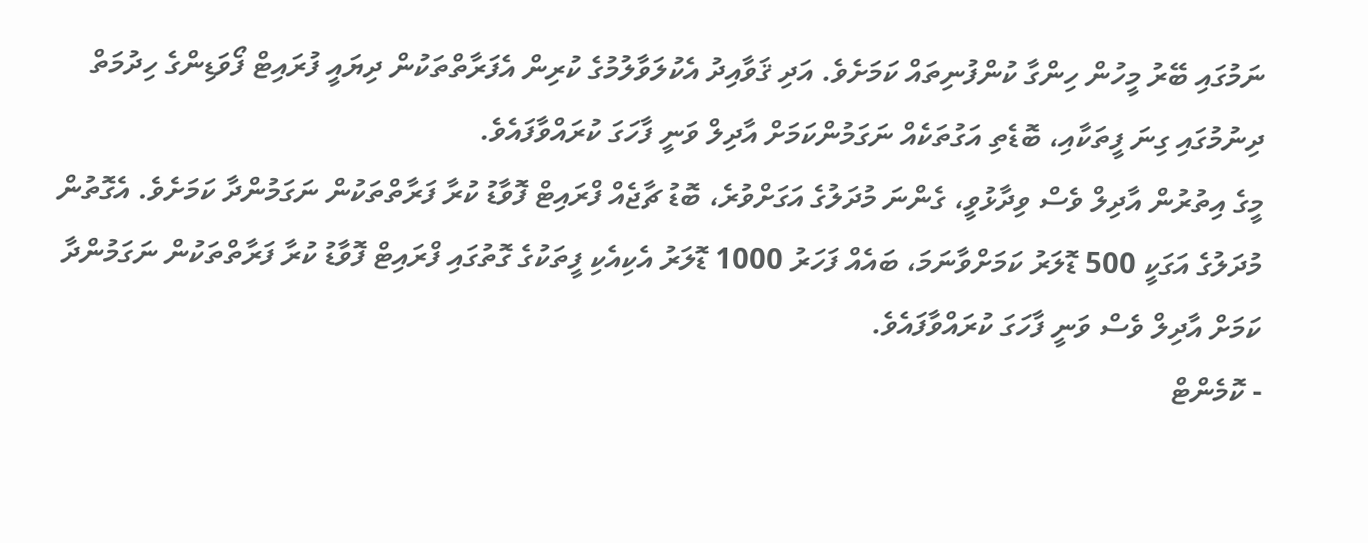ނަމުގައި ބޭރު މީހުން ހިންގާ ކުންފުނިތައް ކަމަށެވެ. އަދި ޤަވާއިދު އެކުލަވާލުމުގެ ކުރިން އެފަރާތްތަކުން ދިޔައީ ފުރައިޓް ފޯވަޑިންގެ ހިދުމަތް ދިނުމުގައި ގިނަ ފީތަކާއި، ބޮޑެތި އަގުތަކެއް ނަގަމުންކަމަށް އާދިލް ވަނީ ފާހަގަ ކުރައްވާފައެވެ.
މީގެ އިތުރުން އާދިލް ވެސް ވިދާޅުވީ، ގެންނަ މުދަލުގެ އަގަށްވުރެ، ބޮޑު ޗާޖެއް ފްރައިޓް ފޮވާޑު ކުރާ ފަރާތްތަކުން ނަގަމުންދާ ކަމަށެވެ. އެގޮތުން މުދަލުގެ އަގަކީ 500 ޑޮލަރު ކަމަށްވާނަމަ، ބައެއް ފަހަރު 1000 ޑޮލަރު އެކިއެކި ފީތަކުގެ ގޮތުގައި ފްރައިޓް ފޮވާޑު ކުރާ ފަރާތްތަކުން ނަގަމުންދާ ކަމަށް އާދިލް ވެސް ވަނީ ފާހަގަ ކުރައްވާފައެވެ.
- ކޮމެންޓް